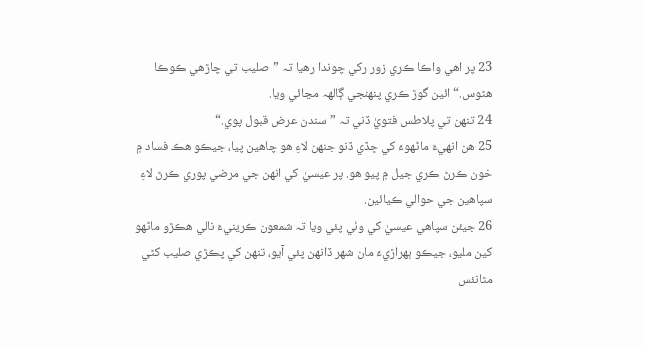23 پر اھي واڪا ڪري زور رکي چوندا رھيا تہ ”صليب تي چاڙھي ڪوڪا ھڻوس.“ ائين گوڙ ڪري پنھنجي ڳالھہ مڃائي ويا.
24 تنھن تي پلاطس فتويٰ ڏني تہ ”سندن عرض قبول پوي.“
25 ھن انھيءَ ماڻھوءَ کي ڇڏي ڏنو جنھن لاءِ ھو چاھين پيا، جيڪو ھڪ فساد ۾ خون ڪرڻ ڪري جيل ۾ پيو ھو. پر عيسيٰ کي انھن جي مرضي پوري ڪرڻ لاءِ سپاھين جي حوالي ڪيائين.
26 جيئن سپاھي عيسيٰ کي وٺي پئي ويا تہ شمعون ڪرينيءَ نالي ھڪڙو ماڻھو کين مليو، جيڪو ٻھراڙيءَ مان شھر ڏانھن پئي آيو، تنھن کي پڪڙي صليب کڻي مٿانئس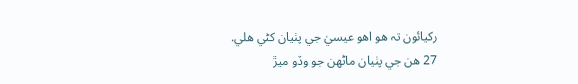رکيائون تہ ھو اھو عيسيٰ جي پٺيان کڻي ھلي.
27 ھن جي پٺيان ماڻھن جو وڏو ميڙ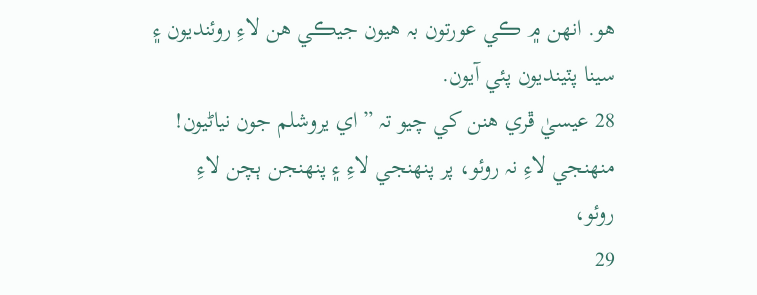ھو. انھن ۾ ڪي عورتون بہ ھيون جيڪي ھن لاءِ روئنديون ۽ سينا پٽينديون پئي آيون.
28 عيسيٰ ڦري ھنن کي چيو تہ ”اي يروشلم جون نياڻيون! منھنجي لاءِ نہ روئو، پر پنھنجي لاءِ ۽ پنھنجن ٻچن لاءِ روئو،
29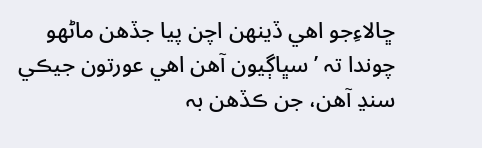ڇالاءِجو اھي ڏينھن اچن پيا جڏھن ماڻھو چوندا تہ ’سڀاڳيون آھن اھي عورتون جيڪي سنڍ آھن، جن ڪڏھن بہ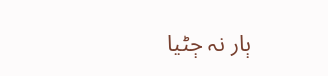ٻار نہ ڄڻيا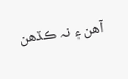آھن ۽ نہ ڪڏھن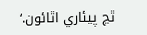ٿڃ پيئاري اٿائون.‘